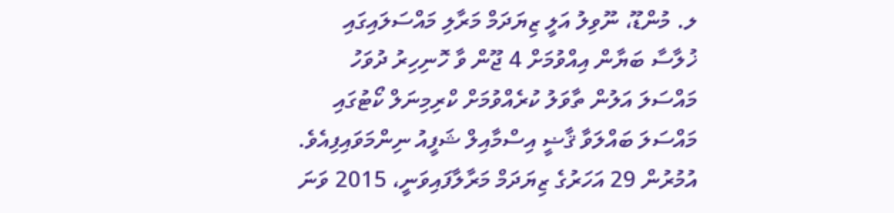ލ. މުންޑޫ، ނޫވިލު އަލީ ޒިޔަދަމް މަރާލި މައްސަލައިގައި ޚުލާސާ ބަޔާން އިއްވުމަށް 4 ޖޫން ވާ ހޮނިހިރު ދުވަހު މައްސަލަ އަލުން ތާވަލު ކުރެއްވުމަށް ކްރިމިނަލް ކޯޓުގައި މައްސަލަ ބައްލަވާ ޤާޟީ އިސްމާއިލް ޝަފީއު ނިންމަވައިފިއެވެ.
އުމުރުން 29 އަހަރުގެ ޒިޔަދަމް މަރާލާފައިވަނީ، 2015 ވަނަ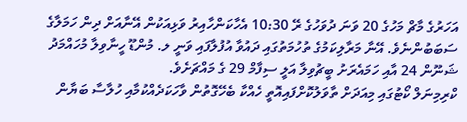އަހަރުގެ މާޗް މަހުގެ 20 ވަނަ ދުވަހުގެ ރޭ 10:30 އެހާކަންހާއިރު ވަޅިއަކުން އޭނާއަށް ދިން ހަމަލާގެ ސަބަބުންނެވެ. އޭނާ މަރާލިކަމުގެ ތުހުމަތުގައި ދައުވާ އުފުލާފައި ވަނީ ލ. މުންޑޫ ހީނާވިލާ މުހައްމަދު ޝަނޫން 24 އާއި ހަމައެރަށު ބީޗުވިލާ އަލީ ސިފާމް 29 ގެ މައްޗަށެވެ.
ކްރިމިނަލް ކޯޓުގައި މިއަދަށް ތާވަލުކޮށްފައިއޮތީ ހެއްކާ ބެހޭގޮތުން ވާހަކަދެއްކުމާއި ހުލާސާ ބަޔާން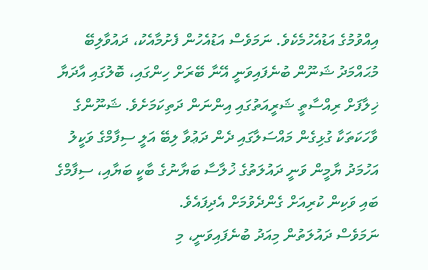އިއްވުމުގެ އަޑުއެހުމެކެވެ. ނަމަވެސް އަޑުއެހުން ފެށުމާއެކު، ދައުވާލިބޭ މުޙައްމަދު ޝަނޫން ބުނެފައިވަނީ އޭނާ ބޭރަށް ހިންގައި، ބޮލުގައި އާދަޔާ ޚިލާފަށް ރިއްސާތީ ޝަރީއަތުގައި އިންނަން ދަތިކަމަށެވެ. ޝަނޫންގެ ވާހަކަތަކާ ގުޅިގެން މައްސަލާގައި ދެން ދަޢުވާ ލިބޭ އަލީ ސިފާމްގެ ވަކީލު އަހުމަދު ޔާމީން ވަނީ ދައުލަތުގެ ޚުލާސާ ބަޔާނުގެ ބާކީ ބަޔާއި، ސިފާމްގެ ބައި ވަކިން ކުރިއަށް ގެންދެވުމަށް އެދިފައެވެ.
ނަމަވެސް ދައުލަތުން މިއަދު ބުނެފައިވަނީ، މި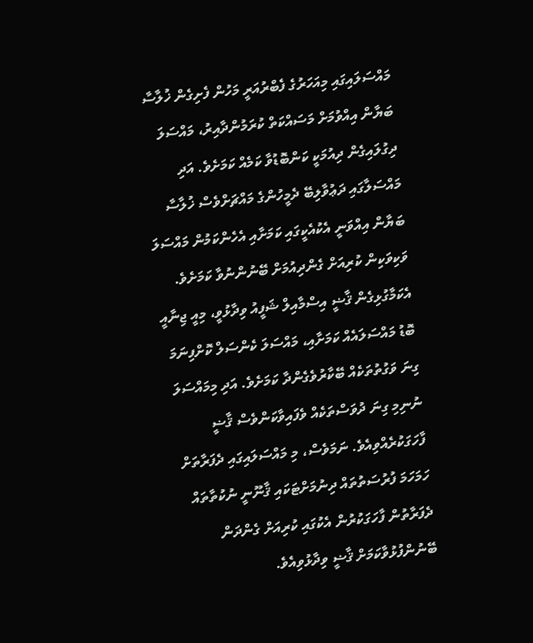މައްސަލައިގައި މިއަހަރުގެ ފެބްރުއަރީ މަހުން ފެށިގެން ޚުލާސާ ބަޔާން އިއްވުމަށް މަސައްކަތް ކުރަމުންދާއިރު، މައްސަލަ ދިގުލައިގެން ދިއުމަކީ ކަންބޮޑުވާ ކަމެއް ކަމަށެވެ. އަދި މައްސަލާގައި ދަޢުވާލިބޭ ދެމީހުންގެ މައްޗަށްވެސް ޚުލާސާ ބަޔާން އިއްވަނީ އެކުއެކީގައި ކަމަށާއި އެހެންކަމުން މައްސަލަ ވަކިވަކިން ކުރިއަށް ގެންދިއުމަށް ބޭނުންނުވާ ކަމަށެވެ.
އެކަމާގުޅިގެން ޤާޟީ އިސްމާއިލް ޝަފީއު ވިދާޅުވީ، މިއީ ޖިނާއީ ބޮޑު މައްސަލައެއް ކަމަށާއި، މައްސަލަ ކެންސަލް ކޮށްފިނަމަ ގިނަ ވަގުތުތަކެއް ބޭކާރުވެގެންދާ ކަމަށެވެ. އަދި މިމައްސަލަ ނުނިމި ގިނަ ދުވަސްތަކެއް ވެފައިވާކަންވެސް ޤާޟީ ފާހަގަކުރެއްވިއެވެ. ނަމަވެސް، މި މައްސަލައިގައި ދެފަރާތަށް ހަމަހަމަ ފުރުސަތުތައް ދިނުމަށްޓަކައި ޤާނޫނީ ނުކުތާތައް ދެފަރާތުން ފާހަގަކުރުން އެކުގައި ކުރިއަށް ގެންދަން ބޭނުންފުޅުވާކަމަށް ޤާޟީ ވިދާޅުވިއެވެ.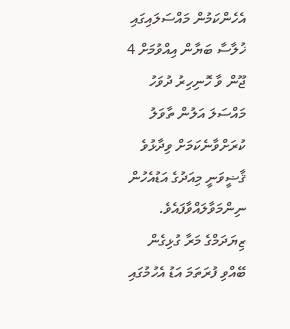އެހެންކަމުން މައްސަލައިގައި ޚުލާސާ ބަޔާން އިއްވުމަށް 4 ޖޫން ވާ ހޮނިހިރު ދުވަހު މައްސަލަ އަލުން ތާވަލު ކުރަށްވާނެކަމަށް ވިދާޅުވެ ޤާޟީވަނީ މިއަދުގެ އަޑުއެހުން ނިންމަވާލައްވާފައެވެ.
ޒިޔަދަމްގެ މަރާ ގުޅިގެން ބޭއްވި ފުރަތަމަ އަޑު އެހުމުގައި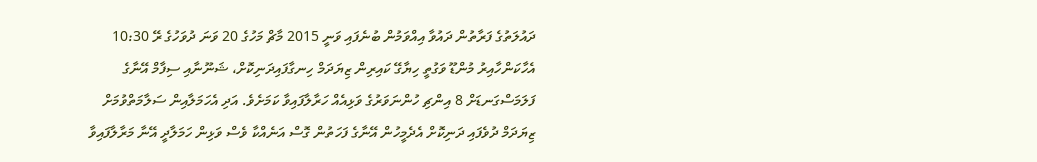ދައުލަތުގެ ފަރާތުން ދައުވާ އިއްވަމުން ބުނެފައި ވަނީ 2015 މާޗް މަހުގެ 20 ވަނަ ދުވަހުގެ ރޭ 10:30 އެހާކަންހާއިރު މުންޑޫ ވަގުތީ ހިޔާގޭ ކައިރިން ޒިޔަދަމް ހިނގާފައިދަނިކޮށް، ޝަނޫނާއި ސިފާމް އޭނާގެ ފަލަމަސްގަނޑަށް 8 އިންޗި ހުންނަވަރުގެ ވަޅިއެއް ހަރާލާފައިވާ ކަމަށެވެ. އަދި އެހަމަލާއިން ސަލާމަތްވުމަށް ޒިޔަދަމް ދުވެފައި ދަނިކޮށް އެދެމީހުން އޭނާގެ ފަހަތުން ގޮސް އަނެއްކާ ވެސް ވަޅިން ހަމަލާދީ އޭނާ މަރާލާފައިވާ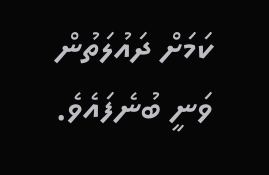ކަމަށް ދައުލަތުން ވަނީ ބުނެފައެވެ.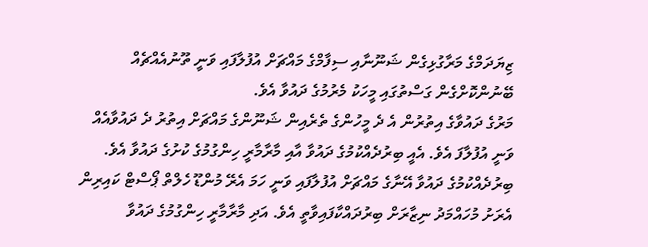ޒިޔަދަމްގެ މަރާގުޅިގެން ޝަނޫނާއި ސިފާމްގެ މައްޗަށް އުފުލާފައި ވަނީ ތޫނުއެއްޗެއް ބޭނުންކޮށްގެން ގަސްތުގައި މީހަކު މެރުމުގެ ދައުވާ އެވެ.
މަރުގެ ދައުވާގެ އިތުރުން އެ ދެ މީހުންގެ ތެރެއިން ޝަނޫންގެ މައްޗަށް އިތުރު ދެ ދައުވާއެއް ވަނީ އުފުލާފަ އެވެ. އެއީ ބިރުދެއްކުމުގެ ދައުވާ އާއި މާރާމާރީ ހިންގުމުގެ ކުށުގެ ދައުވާ އެވެ.
ބިރުދެއްކުމުގެ ދައުވާ އޭނާގެ މައްޗަށް އުފުލާފައި ވަނީ ހަމަ އެރޭ މުންޑޫ ހެލްތް ޕޯސްޓް ކައިރިން އެރަށު މުހައްމަދު ނިޒާރަށް ބިރުދައްކާފައިވާތީ އެވެ. އަދި މާރާމާރީ ހިންގުމުގެ ދައުވާ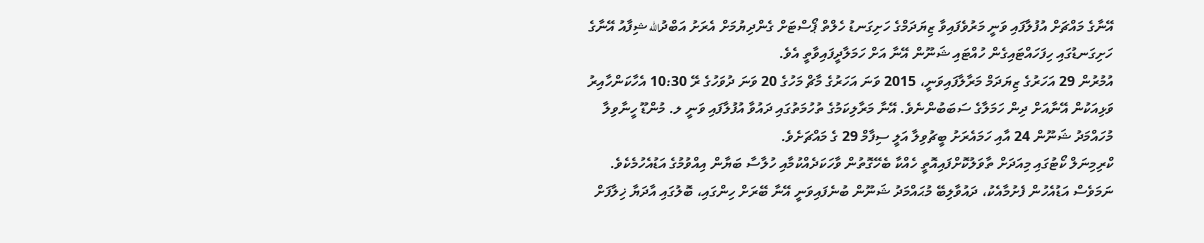އޭނާގެ މައްޗަށް އުފުލާފައި ވަނީ މަރުވެފައިވާ ޒިޔަދަމްގެ ހަށިގަނޑު ހެލްތް ޕޯސްޓަށް ގެންދިޔުމަށް އެރަށު އަބްދުالله ޝިފާއު އޭނާގެ ހަށިގަނޑުގައި ހިފަހައްޓައިގެން ހުއްޓައި ޝަނޫން އޭނާ އަށް ހަމަލާދީފައިވާތީ އެވެ.
އުމުރުން 29 އަހަރުގެ ޒިޔަދަމް މަރާލާފައިވަނީ، 2015 ވަނަ އަހަރުގެ މާޗް މަހުގެ 20 ވަނަ ދުވަހުގެ ރޭ 10:30 އެހާކަންހާއިރު ވަޅިއަކުން އޭނާއަށް ދިން ހަމަލާގެ ސަބަބުންނެވެ. އޭނާ މަރާލިކަމުގެ ތުހުމަތުގައި ދައުވާ އުފުލާފައި ވަނީ ލ. މުންޑޫ ހީނާވިލާ މުހައްމަދު ޝަނޫން 24 އާއި ހަމައެރަށު ބީޗުވިލާ އަލީ ސިފާމް 29 ގެ މައްޗަށެވެ.
ކްރިމިނަލް ކޯޓުގައި މިއަދަށް ތާވަލުކޮށްފައިއޮތީ ހެއްކާ ބެހޭގޮތުން ވާހަކަދެއްކުމާއި ހުލާސާ ބަޔާން އިއްވުމުގެ އަޑުއެހުމެކެވެ. ނަމަވެސް އަޑުއެހުން ފެށުމާއެކު، ދައުވާލިބޭ މުޙައްމަދު ޝަނޫން ބުނެފައިވަނީ އޭނާ ބޭރަށް ހިންގައި، ބޮލުގައި އާދަޔާ ޚިލާފަށް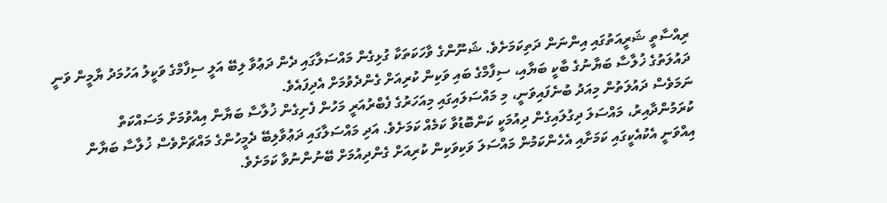ރިއްސާތީ ޝަރީއަތުގައި އިންނަން ދަތިކަމަށެވެ. ޝަނޫންގެ ވާހަކަތަކާ ގުޅިގެން މައްސަލާގައި ދެން ދަޢުވާ ލިބޭ އަލީ ސިފާމްގެ ވަކީލު އަހުމަދު ޔާމީން ވަނީ ދައުލަތުގެ ޚުލާސާ ބަޔާނުގެ ބާކީ ބަޔާއި، ސިފާމްގެ ބައި ވަކިން ކުރިއަށް ގެންދެވުމަށް އެދިފައެވެ.
ނަމަވެސް ދައުލަތުން މިއަދު ބުނެފައިވަނީ، މި މައްސަލައިގައި މިއަހަރުގެ ފެބްރުއަރީ މަހުން ފެށިގެން ޚުލާސާ ބަޔާން އިއްވުމަށް މަސައްކަތް ކުރަމުންދާއިރު، މައްސަލަ ދިގުލައިގެން ދިއުމަކީ ކަންބޮޑުވާ ކަމެއް ކަމަށެވެ. އަދި މައްސަލާގައި ދަޢުވާލިބޭ ދެމީހުންގެ މައްޗަށްވެސް ޚުލާސާ ބަޔާން އިއްވަނީ އެކުއެކީގައި ކަމަށާއި އެހެންކަމުން މައްސަލަ ވަކިވަކިން ކުރިއަށް ގެންދިއުމަށް ބޭނުންނުވާ ކަމަށެވެ.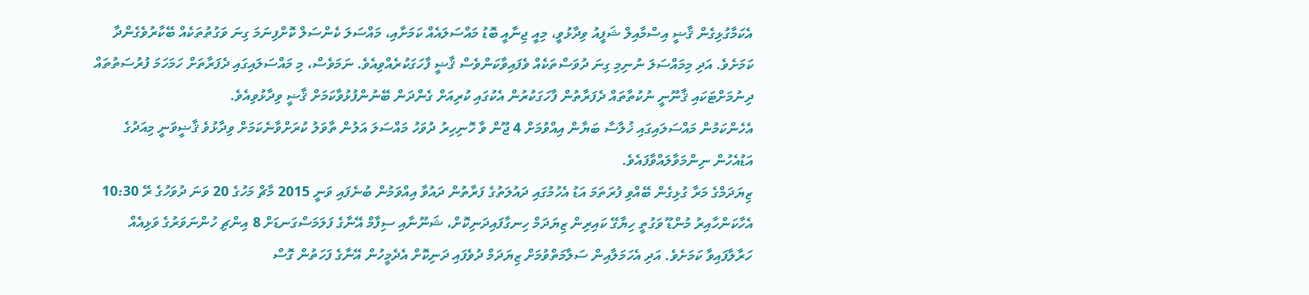އެކަމާގުޅިގެން ޤާޟީ އިސްމާއިލް ޝަފީއު ވިދާޅުވީ، މިއީ ޖިނާއީ ބޮޑު މައްސަލައެއް ކަމަށާއި، މައްސަލަ ކެންސަލް ކޮށްފިނަމަ ގިނަ ވަގުތުތަކެއް ބޭކާރުވެގެންދާ ކަމަށެވެ. އަދި މިމައްސަލަ ނުނިމި ގިނަ ދުވަސްތަކެއް ވެފައިވާކަންވެސް ޤާޟީ ފާހަގަކުރެއްވިއެވެ. ނަމަވެސް، މި މައްސަލައިގައި ދެފަރާތަށް ހަމަހަމަ ފުރުސަތުތައް ދިނުމަށްޓަކައި ޤާނޫނީ ނުކުތާތައް ދެފަރާތުން ފާހަގަކުރުން އެކުގައި ކުރިއަށް ގެންދަން ބޭނުންފުޅުވާކަމަށް ޤާޟީ ވިދާޅުވިއެވެ.
އެހެންކަމުން މައްސަލައިގައި ޚުލާސާ ބަޔާން އިއްވުމަށް 4 ޖޫން ވާ ހޮނިހިރު ދުވަހު މައްސަލަ އަލުން ތާވަލު ކުރަށްވާނެކަމަށް ވިދާޅުވެ ޤާޟީވަނީ މިއަދުގެ އަޑުއެހުން ނިންމަވާލައްވާފައެވެ.
ޒިޔަދަމްގެ މަރާ ގުޅިގެން ބޭއްވި ފުރަތަމަ އަޑު އެހުމުގައި ދައުލަތުގެ ފަރާތުން ދައުވާ އިއްވަމުން ބުނެފައި ވަނީ 2015 މާޗް މަހުގެ 20 ވަނަ ދުވަހުގެ ރޭ 10:30 އެހާކަންހާއިރު މުންޑޫ ވަގުތީ ހިޔާގޭ ކައިރިން ޒިޔަދަމް ހިނގާފައިދަނިކޮށް، ޝަނޫނާއި ސިފާމް އޭނާގެ ފަލަމަސްގަނޑަށް 8 އިންޗި ހުންނަވަރުގެ ވަޅިއެއް ހަރާލާފައިވާ ކަމަށެވެ. އަދި އެހަމަލާއިން ސަލާމަތްވުމަށް ޒިޔަދަމް ދުވެފައި ދަނިކޮށް އެދެމީހުން އޭނާގެ ފަހަތުން ގޮސް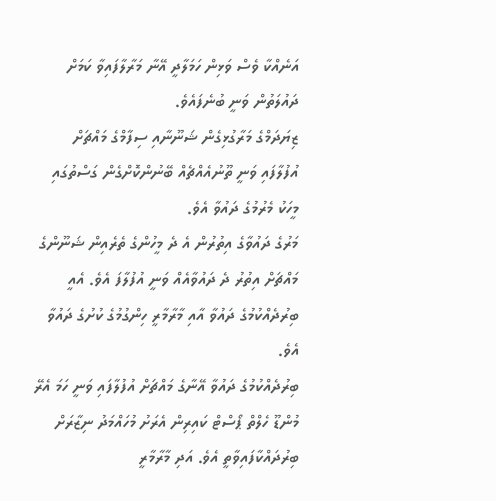އަނެއްކާ ވެސް ވަޅިން ހަމަލާދީ އޭނާ މަރާލާފައިވާ ކަމަށް ދައުލަތުން ވަނީ ބުނެފައެވެ.
ޒިޔަދަމްގެ މަރާގުޅިގެން ޝަނޫނާއި ސިފާމްގެ މައްޗަށް އުފުލާފައި ވަނީ ތޫނުއެއްޗެއް ބޭނުންކޮށްގެން ގަސްތުގައި މީހަކު މެރުމުގެ ދައުވާ އެވެ.
މަރުގެ ދައުވާގެ އިތުރުން އެ ދެ މީހުންގެ ތެރެއިން ޝަނޫންގެ މައްޗަށް އިތުރު ދެ ދައުވާއެއް ވަނީ އުފުލާފަ އެވެ. އެއީ ބިރުދެއްކުމުގެ ދައުވާ އާއި މާރާމާރީ ހިންގުމުގެ ކުށުގެ ދައުވާ އެވެ.
ބިރުދެއްކުމުގެ ދައުވާ އޭނާގެ މައްޗަށް އުފުލާފައި ވަނީ ހަމަ އެރޭ މުންޑޫ ހެލްތް ޕޯސްޓް ކައިރިން އެރަށު މުހައްމަދު ނިޒާރަށް ބިރުދައްކާފައިވާތީ އެވެ. އަދި މާރާމާރީ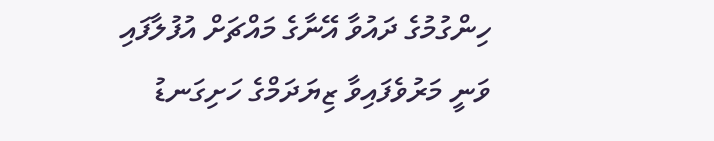ހިންގުމުގެ ދައުވާ އޭނާގެ މައްޗަށް އުފުލާފައި ވަނީ މަރުވެފައިވާ ޒިޔަދަމްގެ ހަށިގަނޑު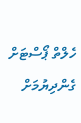ހެލްތް ޕޯސްޓަށް ގެންދިޔުމަށް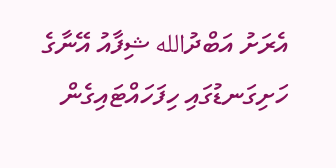އެރަށު އަބްދުالله ޝިފާއު އޭނާގެ ހަށިގަނޑުގައި ހިފަހައްޓައިގެން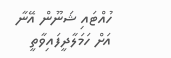ހުއްޓައި ޝަނޫން އޭނާ އަށް ހަމަލާދީފައިވާތީ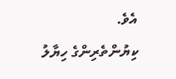އެވެ.
ކިޔުންތެރިންގެ ހިޔާލު